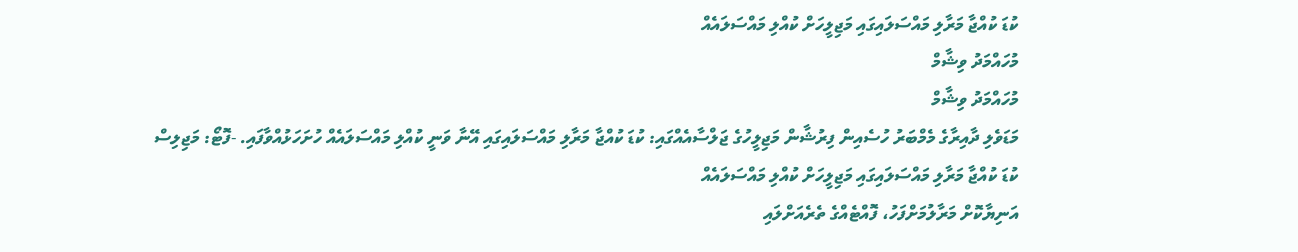ކުޑަ ކުއްޖާ މަރާލި މައްސަލައިގައި މަޖިލީހަށް ކުއްލި މައްސަލައެއް
މުހައްމަދު ވިޝާމް
މުހައްމަދު ވިޝާމް
މަޑަވެލި ދާއިރާގެ މެމްބަރު ހުސެއިން ފިރުޝާން މަޖިލީހުގެ ޖަލްސާއެއްގައި: ކުޑަ ކުއްޖާ މަރާލި މައްސަލައިގައި އޭނާ ވަނީ ކުއްލި މައްސަލައެއް ހުށަހަޅުއްވާފައި. -ފޮޓޯ: މަޖިލިސް
ކުޑަ ކުއްޖާ މަރާލި މައްސަލައިގައި މަޖިލީހަށް ކުއްލި މައްސަލައެއް
އަނިޔާކޮށް މަރާލުމަށްފަހު، ފޮއްޓެއްގެ ތެރެއަށްލައި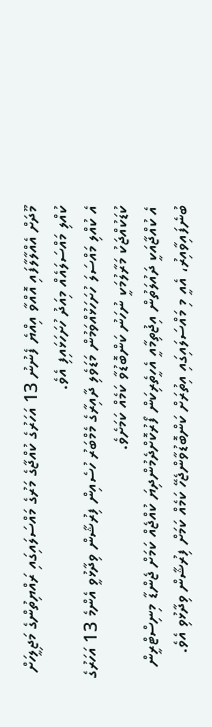މޫދަށް އެއްލާލާފައި އޮއްވާ އިއްޔެ ފެނުނު 13 އަހަރުގެ ކުއްޖާގެ މަރުގެ މައްސަލައިގައި ރައްޔިތުންގެ މަޖިލީހަށް ކުއްލި މައްސަލައެއް މިއަދު ހުށަހަޅައިފި އެވެ.
އެ ކުއްލި މައްސަލަ ހުށަހަޅުއްވަމުން މަޑަވެލި ދާއިރާގެ މެމްބަރު ހުސެއިން ފިރުޝާން ވިދާޅުވީ އެންމެ 13 އަހަރުގެ ކުޑަކުއްޖަކު މަރާލުމަކީ ނުހަނު ކަންބޮޑުވާ ކަމެއް ކަމަށެވެ.
އެ ކުއްޖާއަކީ ދައުލަތުން އިޖުތިމާއީ އެހީތެރިކަން ފޯރުކޮށްދެމުންދިޔަ ކުއްޖެއް ކަމަށް ޖެންޑާ މިނިސްޓްރީން ބުނެފައިވާއިރު، އެއީ މި މައްސަލައިގައި އިތުރަށް ކަންބޮޑުވާންޖެހޭ ކަމެއް ކަމަށް ފިރުޝާން ވިދާޅުވި އެވެ.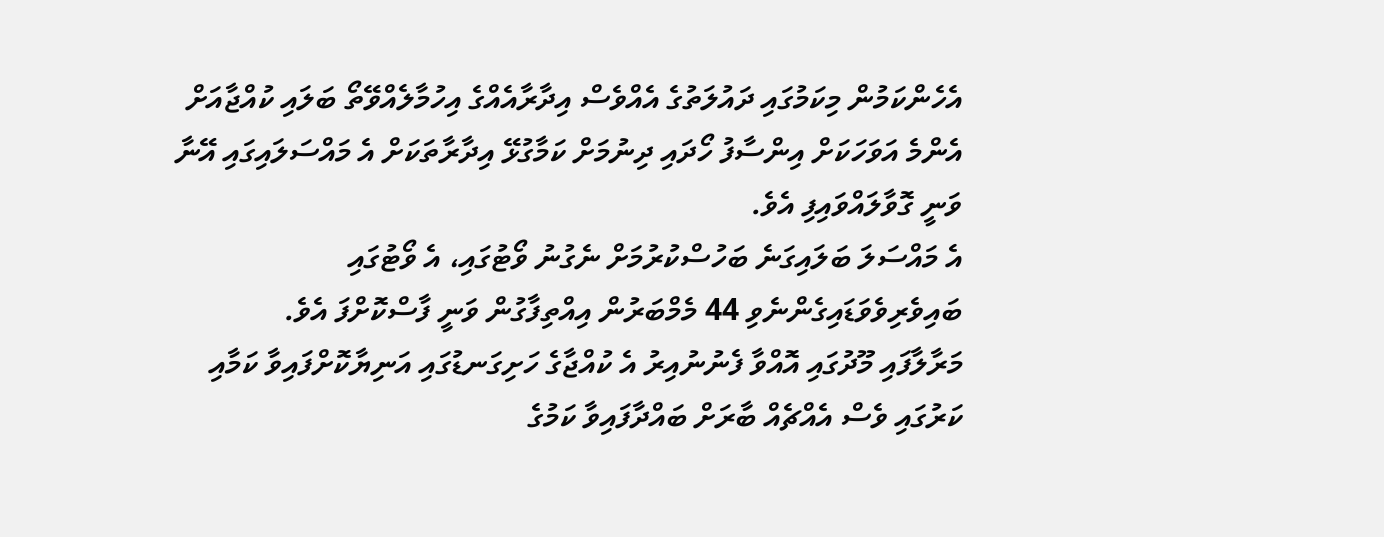އެހެންކަމުން މިކަމުގައި ދައުލަތުގެ އެއްވެސް އިދާރާއެއްގެ އިހުމާލެއްވޭތޯ ބަލައި ކުއްޖާއަށް އެންމެ އަވަހަކަށް އިންސާފު ހޯދައި ދިނުމަށް ކަމާގުޅޭ އިދާރާތަކަށް އެ މައްސަލައިގައި އޭނާ ވަނީ ގޮވާލައްވައިފި އެވެ.
އެ މައްސަލަ ބަލައިގަނެ ބަހުސްކުރުމަށް ނެގުނު ވޯޓުގައި، އެ ވޯޓުގައި ބައިވެރިވެވަޑައިގެންނެވި 44 މެމްބަރުން އިއްތިފާގުން ވަނީ ފާސްކޮށްފަ އެވެ.
މަރާލާފައި މޫދުގައި އޮއްވާ ފެނުނުއިރު އެ ކުއްޖާގެ ހަށިގަނޑުގައި އަނިޔާކޮށްފައިވާ ކަމާއި ކަރުގައި ވެސް އެއްޗެއް ބާރަށް ބައްދާފައިވާ ކަމުގެ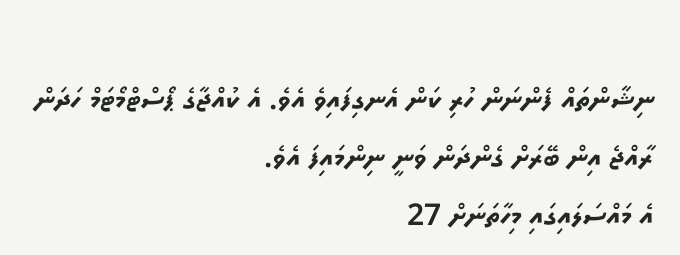ނިޝާންތައް ފެންނަން ހުރި ކަން އެނގިފައިވެ އެވެ. އެ ކުއްޖާގެ ޕޯސްޓްމޯޓަމް ހަދަން ރާއްޖެ އިން ބޭރަށް ގެންދަން ވަނީ ނިންމައިފަ އެވެ.
އެ މައްސަލައިގައި މިހާތަނަށް 27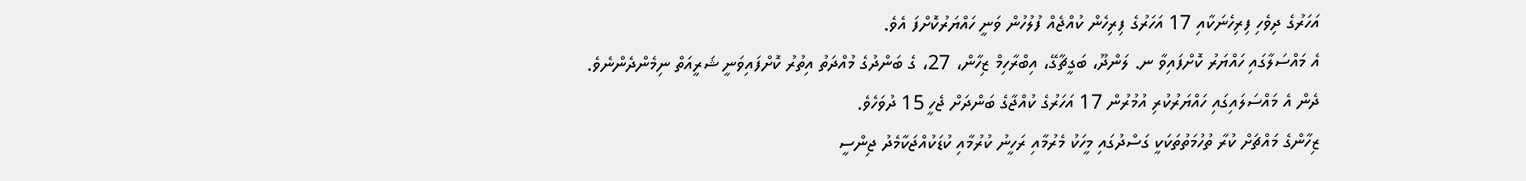އަހަރުގެ ދިވެހި ފިރިހެނަކާއި 17 އަހަރުގެ ފިރިހެން ކުއްޖެއް ފުލުހުން ވަނީ ހައްޔަރުކޮށްފަ އެވެ.
އެ މައްސަލާގައި ހައްޔަރު ކޮށްފައިވާ ނ. ލަންދޫ، ބަގީޗާގޭ، އިބްރާހިމް ޒިހާން، 27، ގެ ބަންދުގެ މުއްދަތު އިތުރު ކޮށްފައިވަނީ ޝަރީއަތް ނިމެންދެންނެވެ.
ދެން އެ މައްސަލައިގައި ހައްޔަރުކުރި އުމުރުން 17 އަހަރުގެ ކުއްޖާގެ ބަންދަށް ޖެހީ 15 ދުވަހެވެ.
ޒިހާންގެ މައްޗަށް ކުރާ ތުހުމަތުތަކަކީ ގަސްދުގައި މީހަކު މެރުމާއި ރަހީނު ކުރުމާއި ކުޑަކުއްޖަކާމެދު ޖިންސީ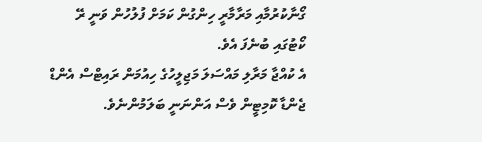ގޯނާކުރުމާއި މަރާމާރީ ހިންގުން ކަމަށް ފުލުހުން ވަނީ ރޭ ކޯޓުގައި ބުނެފަ އެވެ.
އެ ކުއްޖާ މަރާލި މައްސަލަ މަޖިލީހުގެ ހިއުމަން ރައިޓްސް އެންޑް ޖެންޑާ ކޮމިޓީން ވެސް އަންނަނީ ބަލަމުންނެވެ.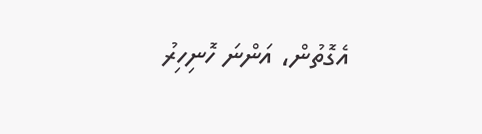އެގޮތުން، އަންނަ ހޮނިހިރު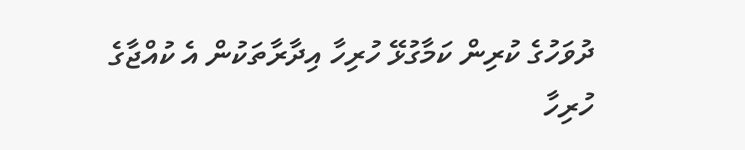ދުވަހުގެ ކުރިން ކަމާގުޅޭ ހުރިހާ އިދާރާތަކުން އެ ކުއްޖާގެ ހުރިހާ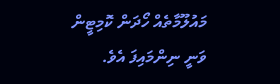މައުލޫމާތެއް ހޯދަން ކޮމިޓީން ވަނީ ނިންމައިފަ އެވެ.